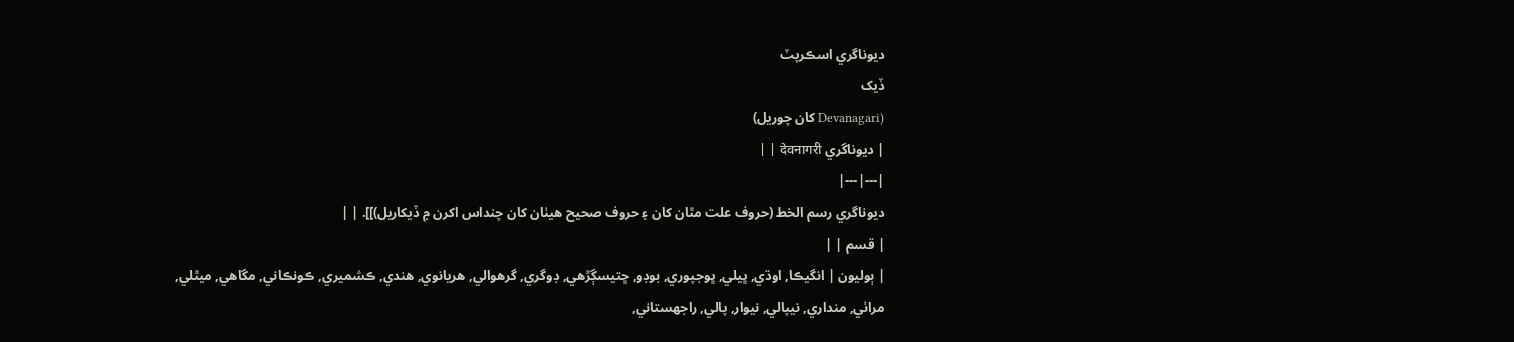ديوناگري اسڪرپٽ
ڏيک
(Devanagari کان چوريل)
| ديوناگري देवनागरी | |
|---|---|
ديوناگري رسم الخط (حروف علت مٿان کان ۽ حروف صحيح ھيٺان کان چنداس اکرن ۾ ڏيکاريل)]]. | |
| قسم | |
| ٻوليون | انگيڪا, اوڌي, ڀيلي, ڀوجپوري, بوڊو, ڇتيسڳڙھي, ڊوگري, گرھوالي, ھريانوي, ھندي, ڪشميري, ڪونڪاني, مگاھي, ميٿلي, مراٺي, منداري, نيپالي, نيوار, پالي, راجھستاني,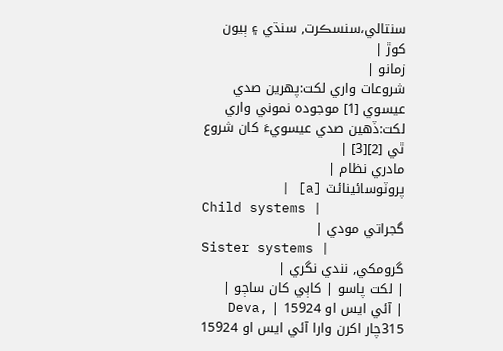سنتالي،سنسڪرت, سنڌي ۽ ٻيون کوڙ |
زمانو |
شروعات واري لکت:پھرين صدي عيسوي [1] موجودہ نموني واري لکت:ڏھين صدي عيسويءَ کان شروع ٿي [2][3] |
مادري نظام |
پروٽوسائينائٽ [a] |
Child systems |
گجراتي مودي |
Sister systems |
گرومکي, نندي نگري |
| لکت پاسو | کاٻي کان ساڄو |
| آئي ايس او 15924 | Deva, 315چار اکرن وارا آئي ايس او 15924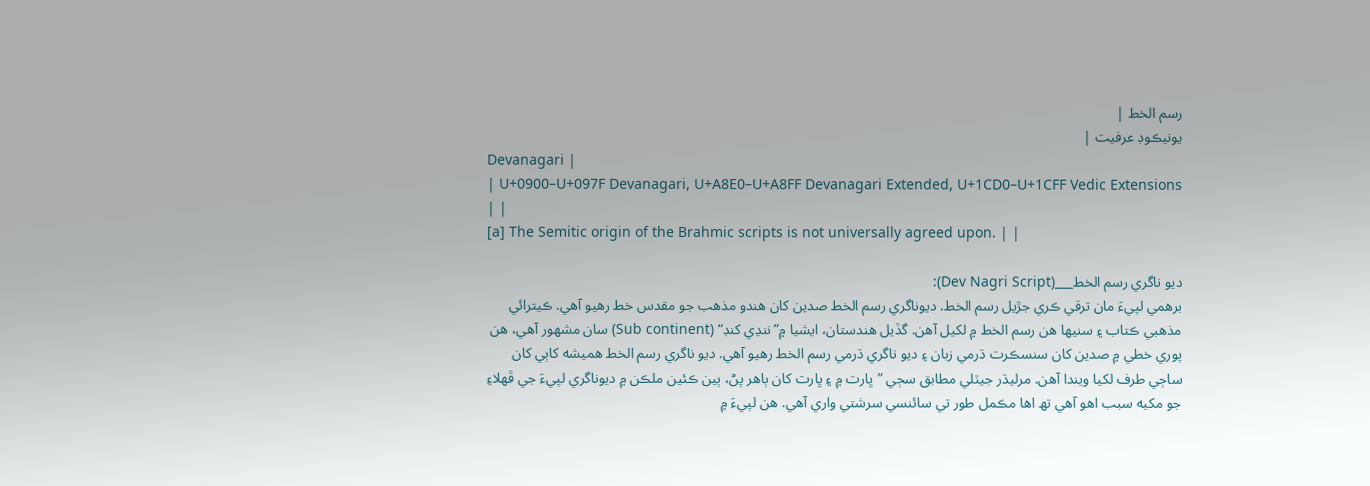رسم الخط |
يونيڪوڊ عرفيت |
Devanagari |
| U+0900–U+097F Devanagari, U+A8E0–U+A8FF Devanagari Extended, U+1CD0–U+1CFF Vedic Extensions | |
[a] The Semitic origin of the Brahmic scripts is not universally agreed upon. | |

ديو ناگري رسم الخط___(Dev Nagri Script):
برھمي لپيءَ مان ترقي ڪري جڙيل رسم الخط. ديوناگري رسم الخط صدين کان ھندو مذھب جو مقدس خط رھيو آھي. ڪيترائي مذھبي ڪتاب ۽ سنيھا ھن رسم الخط ۾ لکيل آھن. گڏيل ھندستان، ايشيا ۾”ننڍي کنڊ“ (Sub continent) سان مشھور آھي، ھن پوري خطي ۾ صدين کان سنسڪرت ڌرمي زبان ۽ ديو ناگري ڌرمي رسم الخط رھيو آھي. ديو ناگري رسم الخط ھميشه کاٻي کان ساڄي طرف لکيا ويندا آھن. مرليڌر جيٽلي مطابق سڄي ”ڀارت ۾ ۽ ڀارت کان ٻاھر پڻ، ٻين ڪئين ملڪن ۾ ديوناگري لپيءَ جي ڦھلاءِ جو مکيه سبب اھو آھي تھ اھا مڪمل طور تي سائنسي سرشتي واري آھي. ھن لپيءَ ۾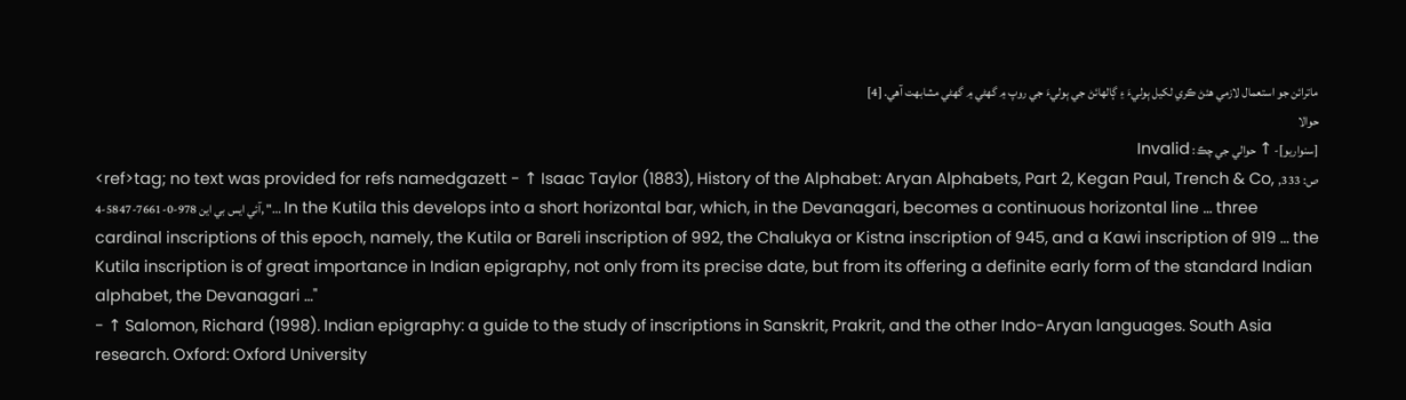ماترائن جو استعمال لازمي ھئڻ ڪري لکيل ٻوليءَ ۽ ڳالھائڻ جي ٻوليءَ جي روپ ۾ گھڻي ۾ گھڻي مشابھت آھي. [4]
حوالا
[سنواريو]- ↑ حوالي جي چڪ: Invalid
<ref>tag; no text was provided for refs namedgazett - ↑ Isaac Taylor (1883), History of the Alphabet: Aryan Alphabets, Part 2, Kegan Paul, Trench & Co, ص: 333, آئي ايس بي اين 978-0-7661-5847-4, "... In the Kutila this develops into a short horizontal bar, which, in the Devanagari, becomes a continuous horizontal line ... three cardinal inscriptions of this epoch, namely, the Kutila or Bareli inscription of 992, the Chalukya or Kistna inscription of 945, and a Kawi inscription of 919 ... the Kutila inscription is of great importance in Indian epigraphy, not only from its precise date, but from its offering a definite early form of the standard Indian alphabet, the Devanagari ..."
- ↑ Salomon, Richard (1998). Indian epigraphy: a guide to the study of inscriptions in Sanskrit, Prakrit, and the other Indo-Aryan languages. South Asia research. Oxford: Oxford University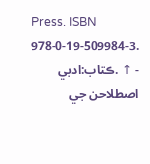Press. ISBN 978-0-19-509984-3.
- ↑ .ڪتاب:ادبي اصطلاحن جي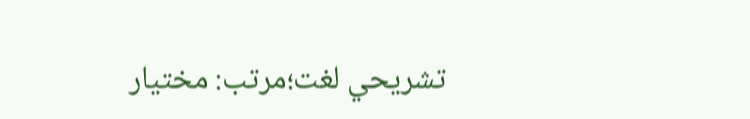تشريحي لغت؛مرتب: مختيار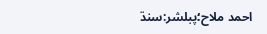احمد ملاح؛پبلشر:سنڌ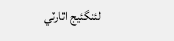لئنگئيج اٿارٽي